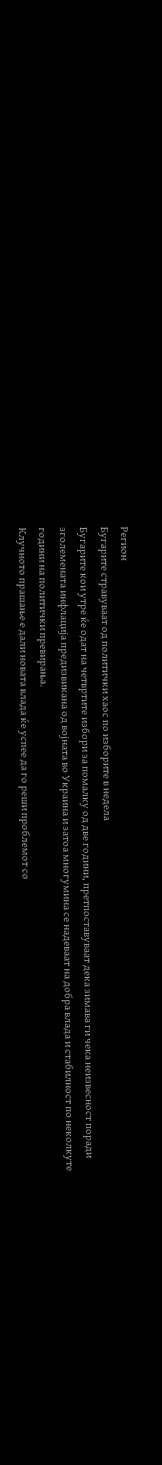Регион
Бугарите стравуваат од политички хаос по изборите в недела
Бугарите кои утре ќе одат на четвртите избори за помалку од две години, претпоставуваат дека зимава ги чека неизвесност поради зголемената инфлација предизвикана од војната во Украина и затоа многумина се надеваат на добра влада и стабилност по неколкуте години на политички превирања.
Клучното прашање е дали новата влада ќе успее да го реши проблемот со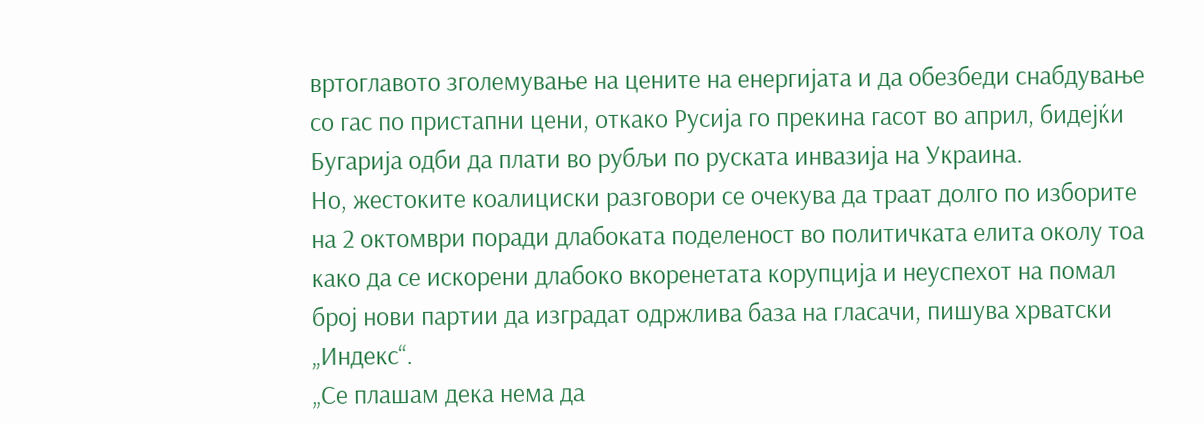вртоглавото зголемување на цените на енергијата и да обезбеди снабдување со гас по пристапни цени, откако Русија го прекина гасот во април, бидејќи Бугарија одби да плати во рубљи по руската инвазија на Украина.
Но, жестоките коалициски разговори се очекува да траат долго по изборите на 2 октомври поради длабоката поделеност во политичката елита околу тоа како да се искорени длабоко вкоренетата корупција и неуспехот на помал број нови партии да изградат одржлива база на гласачи, пишува хрватски „Индекс“.
„Се плашам дека нема да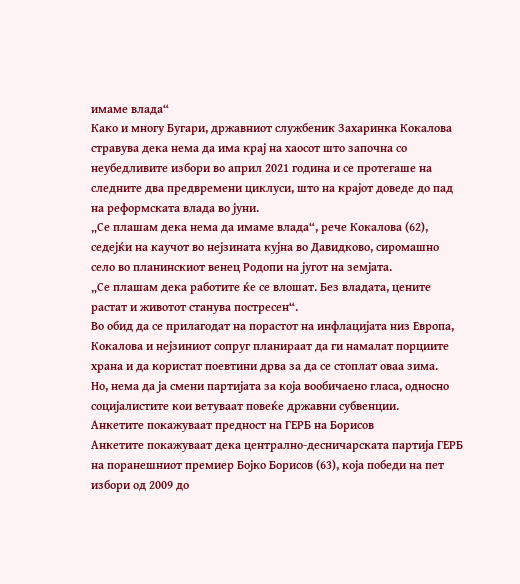имаме влада“
Како и многу Бугари, државниот службеник Захаринка Кокалова стравува дека нема да има крај на хаосот што започна со неубедливите избори во април 2021 година и се протегаше на следните два предвремени циклуси, што на крајот доведе до пад на реформската влада во јуни.
„Се плашам дека нема да имаме влада“, рече Кокалова (62), седејќи на каучот во нејзината кујна во Давидково, сиромашно село во планинскиот венец Родопи на југот на земјата.
„Се плашам дека работите ќе се влошат. Без владата, цените растат и животот станува постресен“.
Во обид да се прилагодат на порастот на инфлацијата низ Европа, Кокалова и нејзиниот сопруг планираат да ги намалат порциите храна и да користат поевтини дрва за да се стоплат оваа зима.
Но, нема да ја смени партијата за која вообичаено гласа, односно социјалистите кои ветуваат повеќе државни субвенции.
Анкетите покажуваат предност на ГЕРБ на Борисов
Анкетите покажуваат дека централно-десничарската партија ГЕРБ на поранешниот премиер Бојко Борисов (63), која победи на пет избори од 2009 до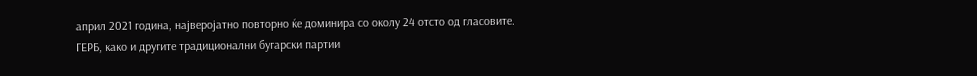април 2021 година, најверојатно повторно ќе доминира со околу 24 отсто од гласовите.
ГЕРБ, како и другите традиционални бугарски партии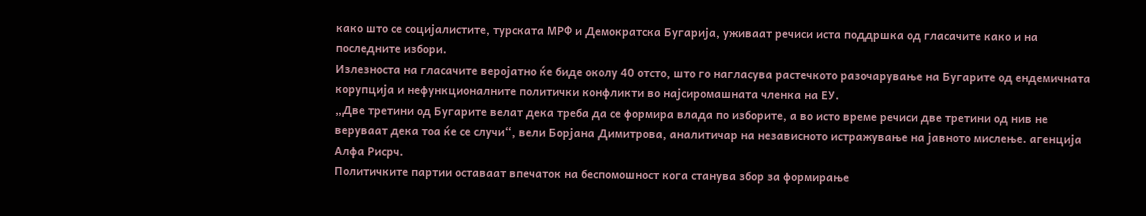како што се социјалистите, турската МРФ и Демократска Бугарија, уживаат речиси иста поддршка од гласачите како и на последните избори.
Излезноста на гласачите веројатно ќе биде околу 40 отсто, што го нагласува растечкото разочарување на Бугарите од ендемичната корупција и нефункционалните политички конфликти во најсиромашната членка на ЕУ.
„Две третини од Бугарите велат дека треба да се формира влада по изборите, а во исто време речиси две третини од нив не веруваат дека тоа ќе се случи“, вели Борјана Димитрова, аналитичар на независното истражување на јавното мислење. агенција Алфа Рисрч.
Политичките партии оставаат впечаток на беспомошност кога станува збор за формирање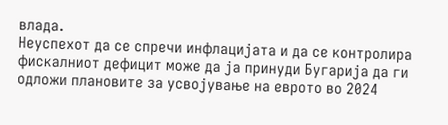влада.
Неуспехот да се спречи инфлацијата и да се контролира фискалниот дефицит може да ја принуди Бугарија да ги одложи плановите за усвојување на еврото во 2024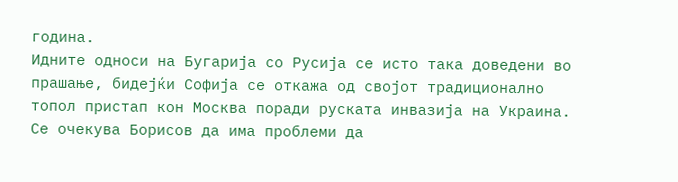година.
Идните односи на Бугарија со Русија се исто така доведени во прашање, бидејќи Софија се откажа од својот традиционално топол пристап кон Москва поради руската инвазија на Украина.
Се очекува Борисов да има проблеми да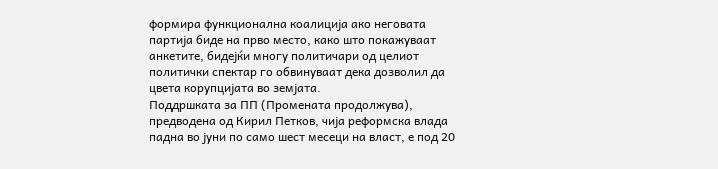формира функционална коалиција ако неговата партија биде на прво место, како што покажуваат анкетите, бидејќи многу политичари од целиот политички спектар го обвинуваат дека дозволил да цвета корупцијата во земјата.
Поддршката за ПП (Промената продолжува), предводена од Кирил Петков, чија реформска влада падна во јуни по само шест месеци на власт, е под 20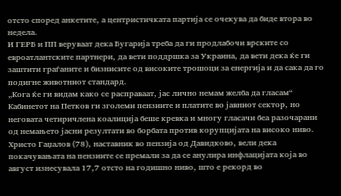отсто според анкетите, а центристичката партија се очекува да биде втора во недела.
И ГЕРБ и ПП веруваат дека Бугарија треба да ги продлабочи врските со евроатлантските партнери, да вети поддршка за Украина, да вети дека ќе ги заштити граѓаните и бизнисите од високите трошоци за енергија и да сака да го подигне животниот стандард.
„Кога ќе ги видам како се расправаат, јас лично немам желба да гласам“
Кабинетот на Петков ги зголеми пензиите и платите во јавниот сектор, но неговата четиричлена коалиција беше кревка и многу гласачи беа разочарани од немањето јасни резултати во борбата против корупцијата на високо ниво.
Христо Гаџалов (78), наставник во пензија од Давидково, вели дека покачувањата на пензиите се премали за да се анулира инфлацијата која во август изнесувала 17,7 отсто на годишно ниво, што е рекорд во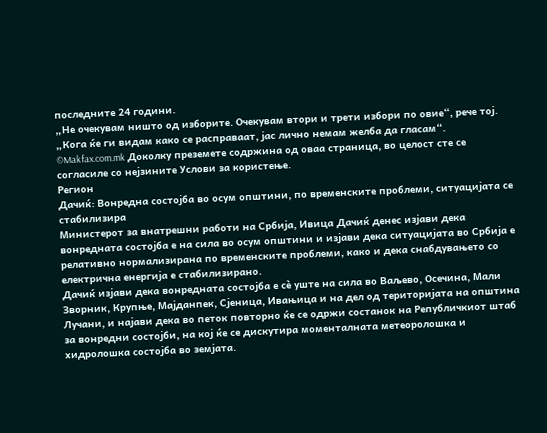последните 24 години.
„Не очекувам ништо од изборите. Очекувам втори и трети избори по овие“, рече тој.
„Кога ќе ги видам како се расправаат, јас лично немам желба да гласам“.
©Makfax.com.mk Доколку преземете содржина од оваа страница, во целост сте се согласиле со нејзините Услови за користење.
Регион
Дачиќ: Вонредна состојба во осум општини, по временските проблеми, ситуацијата се стабилизира
Министерот за внатрешни работи на Србија, Ивица Дачиќ денес изјави дека вонредната состојба е на сила во осум општини и изјави дека ситуацијата во Србија е релативно нормализирана по временските проблеми, како и дека снабдувањето со електрична енергија е стабилизирано.
Дачиќ изјави дека вонредната состојба е сè уште на сила во Ваљево, Осечина, Мали Зворник, Крупње, Мајданпек, Сјеница, Ивањица и на дел од територијата на општина Лучани, и најави дека во петок повторно ќе се одржи состанок на Републичкиот штаб за вонредни состојби, на кој ќе се дискутира моменталната метеоролошка и хидролошка состојба во земјата.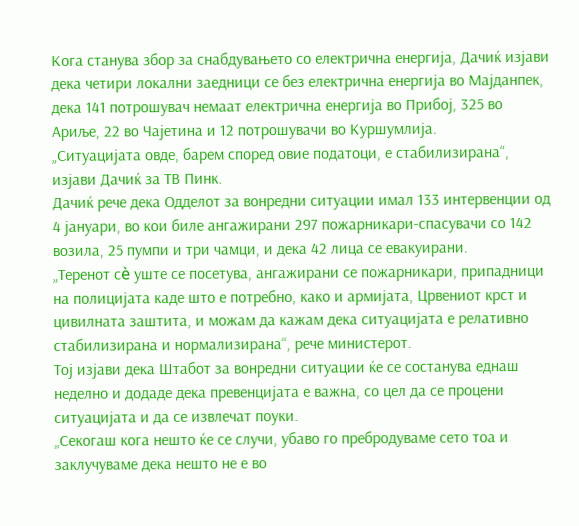Кога станува збор за снабдувањето со електрична енергија, Дачиќ изјави дека четири локални заедници се без електрична енергија во Мајданпек, дека 141 потрошувач немаат електрична енергија во Прибој, 325 во Ариље, 22 во Чајетина и 12 потрошувачи во Куршумлија.
„Ситуацијата овде, барем според овие податоци, е стабилизирана“, изјави Дачиќ за ТВ Пинк.
Дачиќ рече дека Одделот за вонредни ситуации имал 133 интервенции од 4 јануари, во кои биле ангажирани 297 пожарникари-спасувачи со 142 возила, 25 пумпи и три чамци, и дека 42 лица се евакуирани.
„Теренот сè уште се посетува, ангажирани се пожарникари, припадници на полицијата каде што е потребно, како и армијата, Црвениот крст и цивилната заштита, и можам да кажам дека ситуацијата е релативно стабилизирана и нормализирана“, рече министерот.
Тој изјави дека Штабот за вонредни ситуации ќе се состанува еднаш неделно и додаде дека превенцијата е важна, со цел да се процени ситуацијата и да се извлечат поуки.
„Секогаш кога нешто ќе се случи, убаво го пребродуваме сето тоа и заклучуваме дека нешто не е во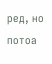ред, но потоа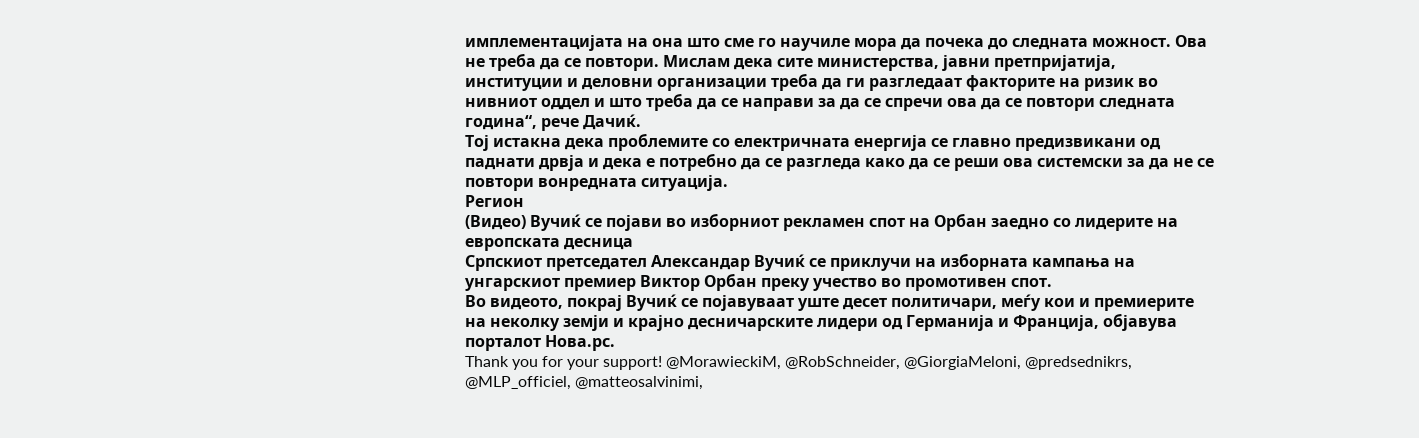имплементацијата на она што сме го научиле мора да почека до следната можност. Ова не треба да се повтори. Мислам дека сите министерства, јавни претпријатија, институции и деловни организации треба да ги разгледаат факторите на ризик во нивниот оддел и што треба да се направи за да се спречи ова да се повтори следната година“, рече Дачиќ.
Тој истакна дека проблемите со електричната енергија се главно предизвикани од паднати дрвја и дека е потребно да се разгледа како да се реши ова системски за да не се повтори вонредната ситуација.
Регион
(Видео) Вучиќ се појави во изборниот рекламен спот на Орбан заедно со лидерите на европската десница
Српскиот претседател Александар Вучиќ се приклучи на изборната кампања на унгарскиот премиер Виктор Орбан преку учество во промотивен спот.
Во видеото, покрај Вучиќ се појавуваат уште десет политичари, меѓу кои и премиерите на неколку земји и крајно десничарските лидери од Германија и Франција, објавува порталот Нова.рс.
Thank you for your support! @MorawieckiM, @RobSchneider, @GiorgiaMeloni, @predsednikrs, @MLP_officiel, @matteosalvinimi,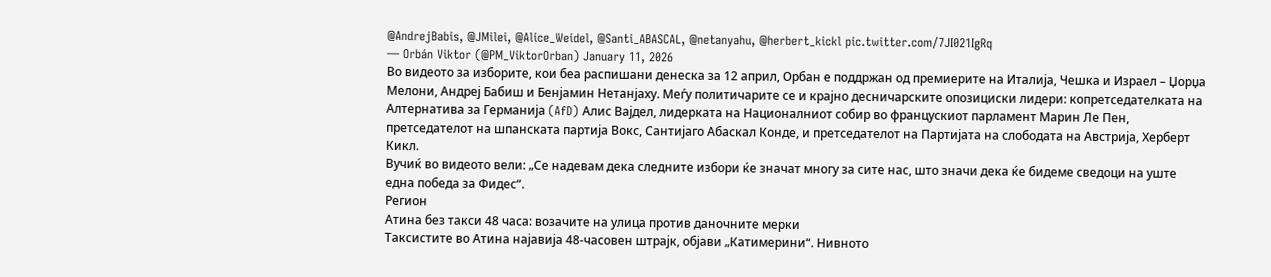@AndrejBabis, @JMilei, @Alice_Weidel, @Santi_ABASCAL, @netanyahu, @herbert_kickl pic.twitter.com/7JI021IgRq
— Orbán Viktor (@PM_ViktorOrban) January 11, 2026
Во видеото за изборите, кои беа распишани денеска за 12 април, Орбан е поддржан од премиерите на Италија, Чешка и Израел – Џорџа Мелони, Андреј Бабиш и Бенјамин Нетанјаху. Меѓу политичарите се и крајно десничарските опозициски лидери: копретседателката на Алтернатива за Германија (AfD) Алис Вајдел, лидерката на Националниот собир во францускиот парламент Марин Ле Пен, претседателот на шпанската партија Вокс, Сантијаго Абаскал Конде, и претседателот на Партијата на слободата на Австрија, Херберт Кикл.
Вучиќ во видеото вели: „Се надевам дека следните избори ќе значат многу за сите нас, што значи дека ќе бидеме сведоци на уште една победа за Фидес“.
Регион
Атина без такси 48 часа: возачите на улица против даночните мерки
Таксистите во Атина најавија 48-часовен штрајк, објави „Катимерини“. Нивното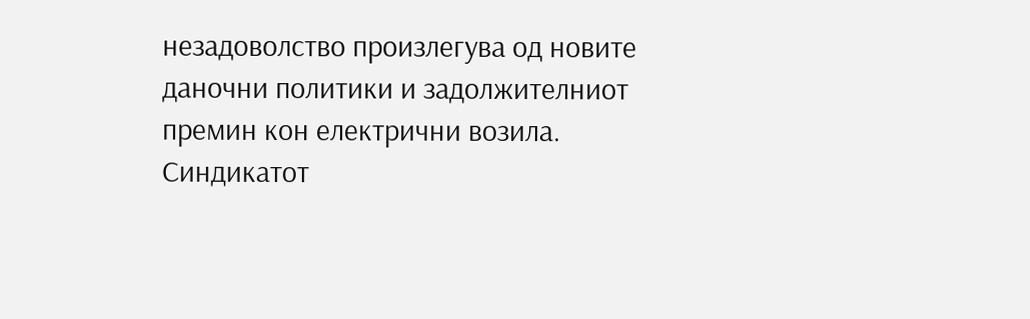незадоволство произлегува од новите даночни политики и задолжителниот премин кон електрични возила.
Синдикатот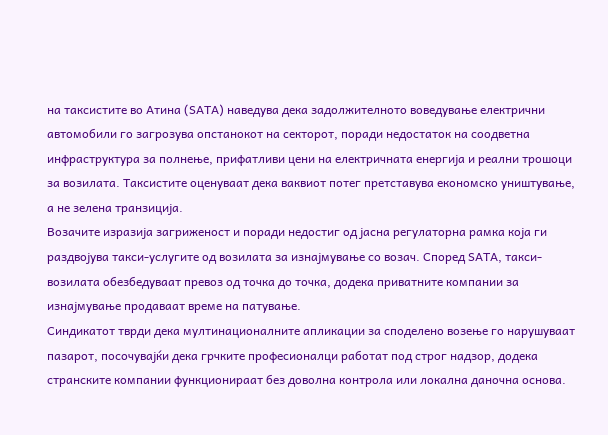на таксистите во Атина (SATA) наведува дека задолжителното воведување електрични автомобили го загрозува опстанокот на секторот, поради недостаток на соодветна инфраструктура за полнење, прифатливи цени на електричната енергија и реални трошоци за возилата. Таксистите оценуваат дека ваквиот потег претставува економско уништување, а не зелена транзиција.
Возачите изразија загриженост и поради недостиг од јасна регулаторна рамка која ги раздвојува такси-услугите од возилата за изнајмување со возач. Според SATA, такси-возилата обезбедуваат превоз од точка до точка, додека приватните компании за изнајмување продаваат време на патување.
Синдикатот тврди дека мултинационалните апликации за споделено возење го нарушуваат пазарот, посочувајќи дека грчките професионалци работат под строг надзор, додека странските компании функционираат без доволна контрола или локална даночна основа.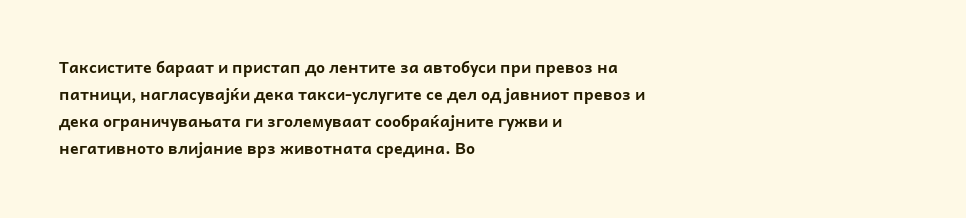Таксистите бараат и пристап до лентите за автобуси при превоз на патници, нагласувајќи дека такси-услугите се дел од јавниот превоз и дека ограничувањата ги зголемуваат сообраќајните гужви и негативното влијание врз животната средина. Во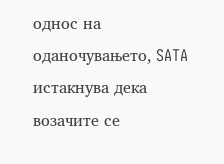однос на оданочувањето, SATA истакнува дека возачите се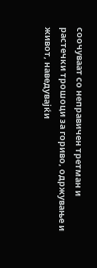соочуваат со неправичен третман и растечки трошоци за гориво, одржување и живот, наведувајќи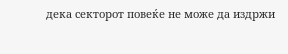дека секторот повеќе не може да издржи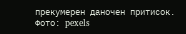прекумерен даночен притисок.
Фото: pexels